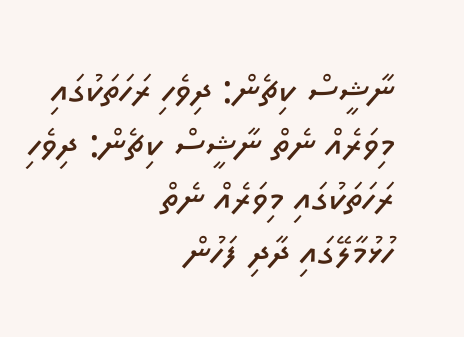ނާޝީސް ކިޗެން: ދިވެހި ރަހަތަކުގައި މިވަރެއް ނެތް ނާޝީސް ކިޗެން: ދިވެހި ރަހަތަކުގައި މިވަރެއް ނެތް
ހުޅުމާލޭގައި ދާދި ފަހުން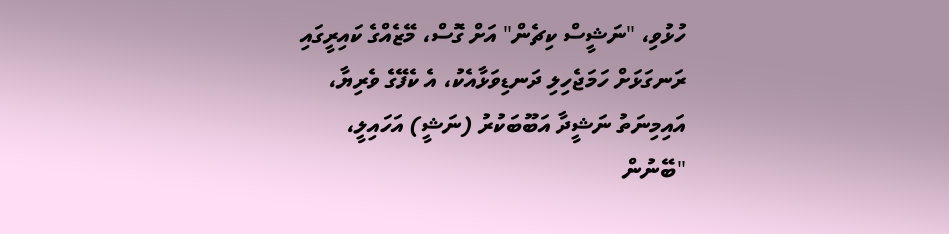ހުޅުވި، "ނަޝީސް ކިޗެން" އަށް ގޮސް، މޭޒެއްގެ ކައިރީގައި ރަނގަޅަށް ހަމަޖެހިލި ދަނޑިވަޅާއެކު، އެ ކެފޭގެ ވެރިޔާ، އައިމިނަތު ނަޝީދާ އަބޫބަކުރު (ނަޝީ) އަހައިލީ، "ބޭނުން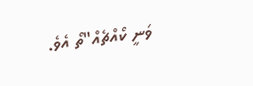ވަނީ ކޯއްޗެއް"ތޯ އެވެ.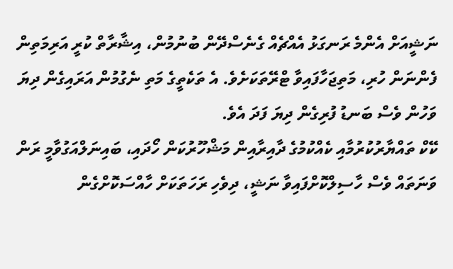ނަޝީއަށް އެންމެ ރަނގަޅު އެއްޗެއް ގެނެސްދޭން ބުނުމުން، އިޝާރާތް ކުރީ އަރިމަތިން ފެންނަން ހުރި، މަތިޖަހާފައިވާ ޓްރޭތަކަށެވެ. އެ ތަކެތީގެ މަތި ނެގުމުން އަރައިގެން ދިޔަ ވަހުން ވެސް ބަނޑު ފުރިގެން ދިޔަ ފަދަ އެވެ.
ކޭކް ތައްޔާރުކުރުމާއި ކެއްކުމުގެ ދާއިރާއިން މަޝްހޫރުކަން ހޯދައި، ބައިނަލްއަގުވާމީ ރަން ވަނަތައް ވެސް ހާސިލްކޮށްފައިވާ ނަޝީ، ދިވެހި ރަހަތަކަށް ހާއްސަކޮށްގެން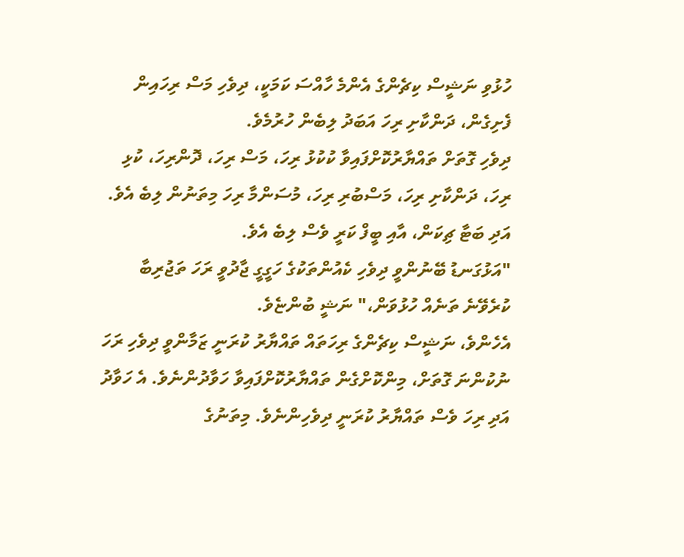ހުޅުވި ނަޝީސް ކިޗެންގެ އެންމެ ހާއްސަ ކަމަކީ، ދިވެހި މަސް ރިހައިން ފެށިގެން، ދަންކާށި ރިހަ އަބަދު ލިބެން ހުރުމެވެ.
ދިވެހި ގޮތަށް ތައްޔާރުކޮށްފައިވާ ކުކުޅު ރިހަ، މަސް ރިހަ، ދޮންރިހަ، ކުޅި ރިހަ، ދަންކާށި ރިހަ، މަސްބުރި ރިހަ، މުސަންމާ ރިހަ މިތަނުން ލިބެ އެވެ. އަދި ބަޓާ ޗިކަން، އާއި ބީފް ކަރީ ވެސް ލިބެ އެވެ.
"އަޅުގަނޑު ބޭނުންވީ ދިވެހި ކެއުންތަކުގެ ހަގީގީ ޖާދުވީ ރަހަ ތަޖުރިބާ ކުރެވޭނެ ތަނެއް ހުޅުވަން،" ނަޝީ ބުންޏެވެ.
އެހެންވެ، ނަޝީސް ކިޗެންގެ ރިހަތައް ތައްޔާރު ކުރަނީ ޒަމާންވީ ދިވެހި ރަހަ ނުކުންނަ ގޮތަށް، މިންކޮށްގެން ތައްޔާރުކޮށްފައިވާ ހަވާދުންނެވެ. އެ ހަވާދު އަދި ރިހަ ވެސް ތައްޔާރު ކުރަނީ ދިވެހިންނެވެ. މިތަނުގެ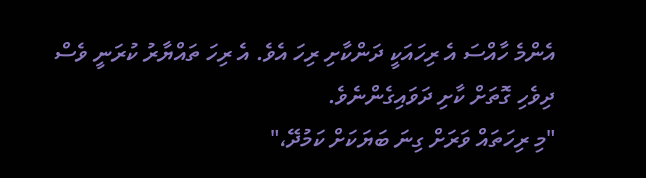އެންމެ ހާއްސަ އެ ރިހައަކީ ދަންކާށި ރިހަ އެވެ. އެ ރިހަ ތައްޔާރު ކުރަނީ ވެސް ދިވެހި ގޮތަށް ކާށި ދަވައިގެންނެވެ.
"މި ރިހަތައް ވަރަށް ގިނަ ބަޔަކަށް ކަމުދޭ،"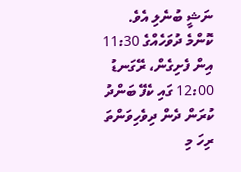ނަޝީ ބުނެލި އެވެ.
ކޮންމެ ދުވަހެއްގެ 11:30 އިން ފެށިގެން، ރޭގަނޑު 12:00 ގައި ކެފޭ ބަންދު ކުރަން ދެން ދިވެހިވަންތަ ރިހަ މި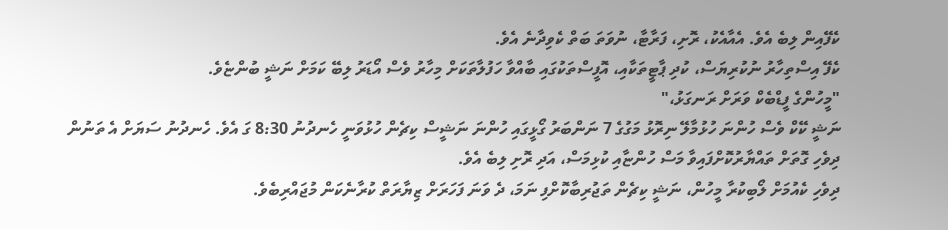ކެފޭއިން ލިބެ އެވެ. އެއާއެކު، ރޮށި، ފަރާޓާ، ނުވަތަ ބަތް ކެވިދާނެ އެވެ.
ކެފޭ އިސްތިހާރު ނުކުރިޔަސް، ކުދި ޕާޓީތަކާއި، އޮފީސްތަކުގައި ބާއްވާ ހަފުލާތަކަށް މިހާރު ވެސް އޯޑަރު ލިބޭ ކަމަށް ނަޝީ ބުންޏެވެ.
"މީހުންގެ ފީޑްބެކް ވަރަށް ރަނގަޅު،"
ނަޝީ ކޭކް ވެސް ހުންނަ ހުޅުމާލޭ ނިރޮޅު މަގުގެ 7 ނަންބަރު ގޯޅީގައި ހުންނަ ނަޝީސް ކިޗެން ހުޅުވަނީ ހެނދުނު 8:30 ގަ އެވެ. ހެނދުނު ސަޔަށް އެ ތަނުން ދިވެހި ގޮތަށް ތައްޔާރުކޮށްފައިވާ މަސް ހުންޏާއި ކުޅިމަސް، އަދި ރޮށި ލިބެ އެވެ.
ދިވެހި ކެއުމަށް ލޯބިކުރާ މީހުން، ނަޝީ ކިޗެން ތަޖުރިބާކޮށްފި ނަމަ، ދެ ވަނަ ފަހަރަށް ޒިޔާރަތް ކުރާނެކަން މުޖައްރިބެވެ.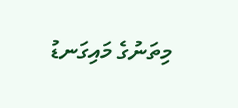މިތަނުގެ މައިގަނޑު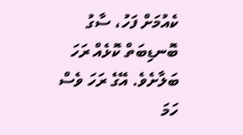ކެއުމަށް ފަހު، ސާގު ބޮނޑިބަތް ކޮޅެއް ރަހަ ބަލާށެވެ. އޭގެ ރަހަ ވެސް ހަމަ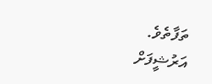ތަފާތެވެ.
އަރުޝީފަށް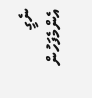ނެގީ
އެންމެފަހުން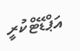އަޕްޑޭޓްކުރީ